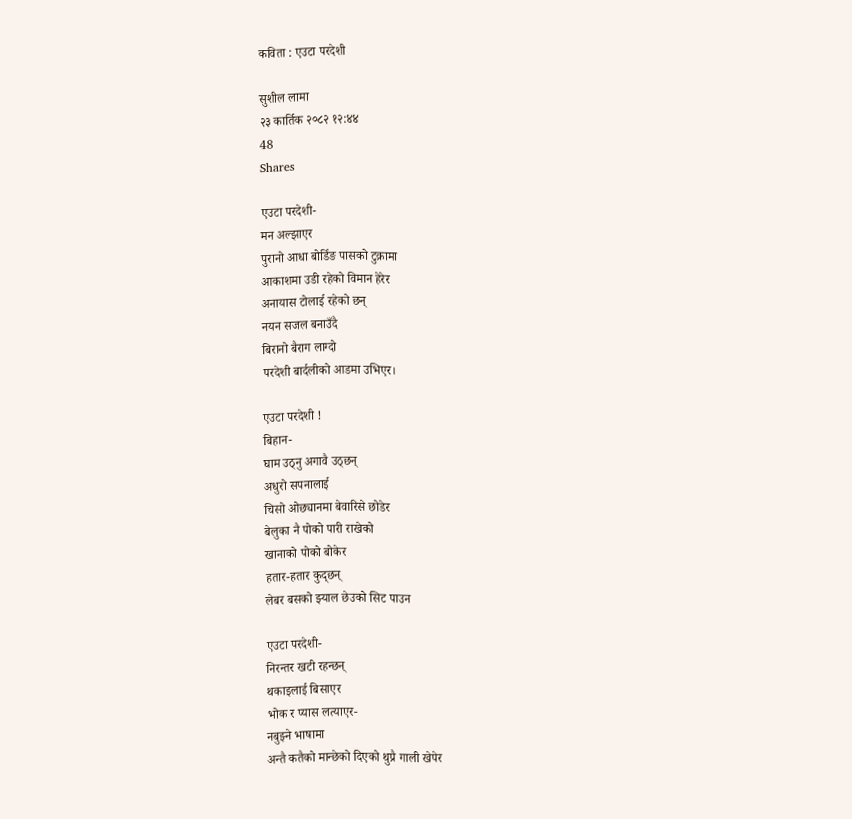कविता : एउटा परदेशी

सुशील लामा
२३ कार्तिक २०८२ १२:४४
48
Shares

एउटा परदेशी-
मन अल्झाएर
पुरानो आधा बोर्डिङ पासको टुक्रामा
आकाशमा उडी रहेको विमान हेरेर
अनायास टोलाई रहेको छन्
नयन सजल बनाउँदै
बिरानो बैराग लाग्दो
परदेशी बार्दलीको आडमा उभिएर।

एउटा परदेशी !
बिहान-
घाम उठ्नु अगावै उठ्छन्
अधुरो सपनालाई
चिसो ओछ्यानमा बेवारिसे छोडेर
बेलुका नै पोको पारी राखेको
खानाको पोको बोकेर
हतार-हतार कुद्छन्
लेबर बसको झ्याल छेउको सिट पाउन

एउटा परदेशी-
निरन्तर खटी रहन्छन्
थकाइलाई बिसाएर
भोक र प्यास लत्याएर-
नबुझ्ने भाषामा
अन्तै कतैको मान्छेको दिएको थुप्रै गाली खेपेर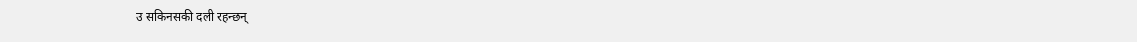उ सकिनसकी दली रहन्छन्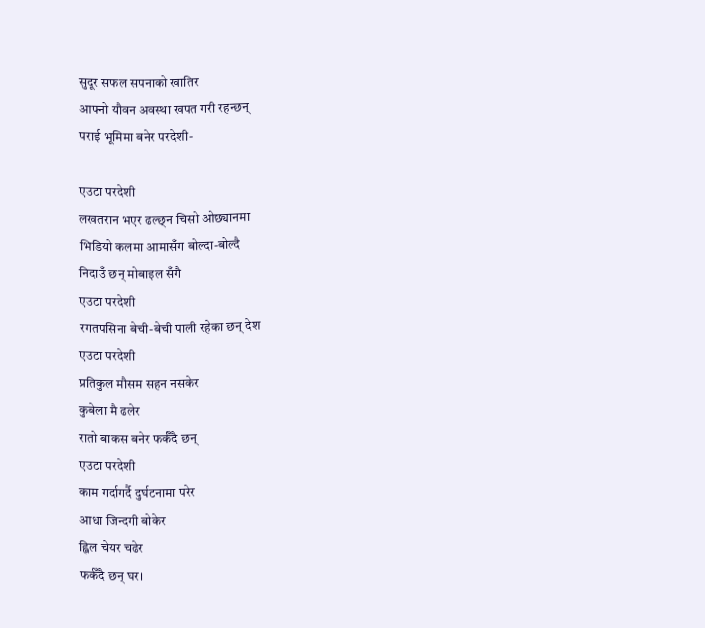सुदूर सफल सपनाको खातिर
आफ्नो यौवन अवस्था खपत गरी रहन्छन्
पराई भूमिमा बनेर परदेशी-

एउटा परदेशी
लखतरान भएर ढल्छ्न चिसो ओछ्यानमा
भिडियो कलमा आमासँग बोल्दा-बोल्दै
निदाउँ छन् मोबाइल सँगै
एउटा परदेशी
रगतपसिना बेची-बेची पाली रहेका छन् देश
एउटा परदेशी
प्रतिकुल मौसम सहन नसकेर
कुबेला मै ढलेर
रातो बाकस बनेर फर्कँदै छन्
एउटा परदेशी
काम गर्दागर्दै दुर्घटनामा परेर
आधा जिन्दगी बोकेर
ह्विल चेयर चढेर
फर्कँदै छन् घर।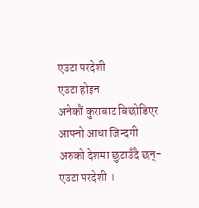एउटा परदेशी
एउटा होइन
अनेकौं कुराबाट बिछोडिएर
आफ्नो आधा जिन्दगी
अरुको देशमा छुटाउँदै छन्-
एउटा परदेशी ।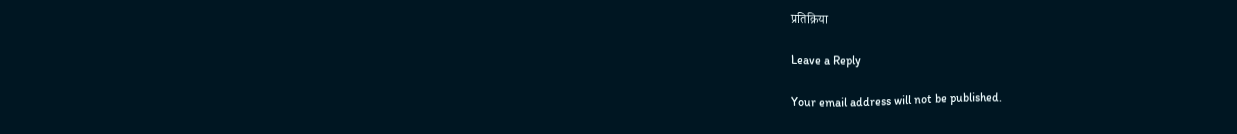प्रतिक्रिया

Leave a Reply

Your email address will not be published.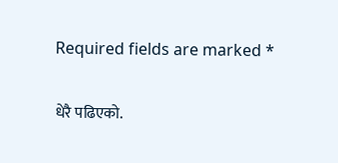Required fields are marked *

धेरै पढिएको.